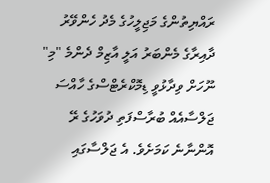ރައްޔިތުންގެ މަޖިލީހުގެ މެދު ހެންވޭރު ދާއިރާގެ މެންބަރު އަލީ އާޒިމް ދެންމެ "މި" ނޫހަށް ވިދާޅުވީ ޑިމޮކްރެޓްސްގެ ހާއްސަ ޖަލްސާއެއް ބުރާސްފަތި ދުވަހުގެ ރޭ އޮންނާނެ ކަމަށެވެ. އެ ޖަލްސާގައި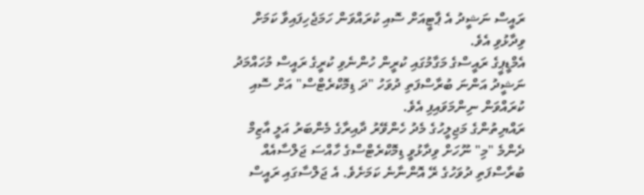ރައީސް ނަޝީދު އެ ޕާޓީއަށް ސޮއި ކުރައްވަން ހަމަޖެހިފައިވާ ކަމަށް ވިދާޅުވި އެވެ.
އެމްޑީޕީގެ ރައީސްގެ މަގާމުގައި ކުރީން ހުންނެވި ކުރީގެ ރައީސް މުހައްމަދު ނަޝީދު އަންނަ ބުރާސްފަތި ދުވަހު "ދަ ޑިމޮކްރެޓްސް" އަށް ސޮއި ކުރައްވަން ނިންމަވައިފި އެވެ.
ރައްޔިތުންގެ މަޖިލީހުގެ މެދު ހެންވޭރު ދާއިރާގެ މެންބަރު އަލީ އާޒިމް ދެންމެ "މި" ނޫހަށް ވިދާޅުވީ ޑިމޮކްރެޓްސްގެ ހާއްސަ ޖަލްސާއެއް ބުރާސްފަތި ދުވަހުގެ ރޭ އޮންނާނެ ކަމަށެވެ. އެ ޖަލްސާގައި ރައީސް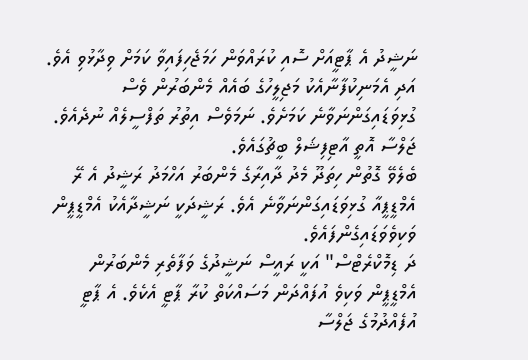ނަޝީދު އެ ޕާޓީއަށް ސޮއި ކުރައްވަން ހަމަޖެހިފައިވާ ކަމަށް ވިދާޅުވި އެވެ.
އަދި އެމަނިކުފާނާއެކު މަޖިލީހުގެ ބައެއް މެންބަރުން ވެސް ގުޅިވަޑައިގަންނަވާނެ ކަމަށެވެ. ނަމަވެސް އިތުރު ތަފްސީލެއް ނުދެއެވެ.
ޖަލްސާ އޮތީ އާޓިފިޝަލް ބީޗުގައެވެ.
ބެލެވޭ ގޮތުން ހިތަދޫ މެދު ދާއިރާގެ މެންބަރު އަހްމަދު ރަޝީދު އެ ރޭ އެމްޑީޕީއާ ގުޅިވަޑައިގަންނަވާނެ އެވެ. ރަޝީދަކީ ނަޝީދާއެކު އެމްޑީޕީން ވަކިވެވަޑައިގެންފައެވެ.
ދަ ޑިމޮކްރެޓްސް" އަކީ ރައީސް ނަޝީދުގެ ވަފާތެރި މެންބަރުން އެމްޑީޕީން ވަކިވެ އުފައްދަން މަސައްކަތް ކުރާ ޕާޓީ އެކެވެ. އެ ޕާޓީ އުފެއްދުމުގެ ޖަލްސާ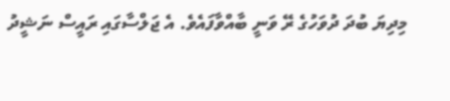މިދިޔަ ބުދަ ދުވަހުގެ ރޭ ވަނީ ބާއްވާފައެވެ. އެ ޖަލްސާގައި ރައީސް ނަޝީދު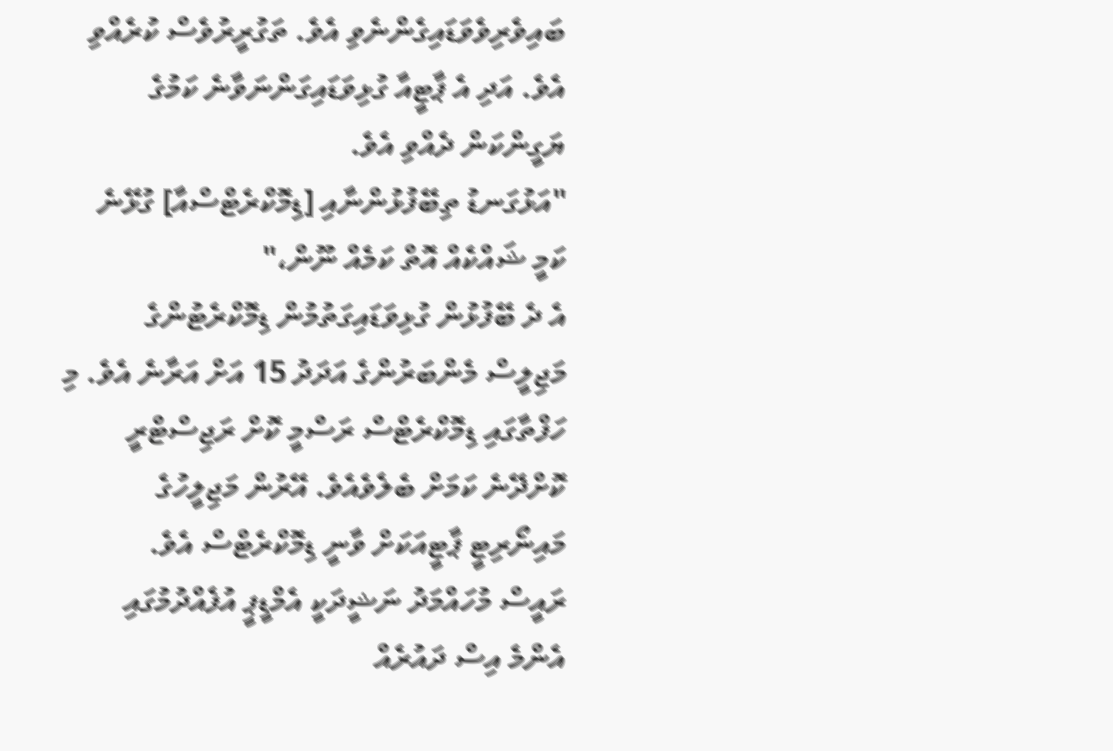ބައިވެރިވެވަޑައިގެންނެވި އެވެ. ތަގުރީރުވެސް ކުރެއްވި އެވެ. އަދި އެ ޕާޓީއާ ގުޅިވަޑައިގަންނަވާނެ ކަމުގެ ޔަގީންކަން ދެއްވި އެވެ.
"އަޅުގަނޑު ތިބޭފުޅުންނާއި [ޑިމޮކްރެޓްސްއާ] ގުޅޭނެ ކަމީ ޝައްކެއް އޮތް ކަމެއް ނޫން،"
އެ ދެ ބޭފުޅުން ގުޅިވަޑައިގަތުމުން ޑިމޮކްރެޓުންގެ މަޖިލީސް މެންބަރުންގެ އަދަދު 15 އަށް އަރާނެ އެވެ. މި ހަފްތާގައި ޑިމޮކްރެޓްސް ރަސްމީ ކޮށް ރަޖިސްޓްރީ ކޮށްދޭނެ ކަމަށް ބެލެވެއެވެ. އޭރުން މަޖިލީހުގެ މައިނޯރިޓީ ޕާޓީއަކަށް ވާނީ ޑިމޮކްރެޓްސް އެވެ.
ރައީސް މުހައްމަދު ނަޝީދަކީ އެމްޑީޕީ އުފެއްދުމުގައި އެންމެ އިސް ދައުރެއް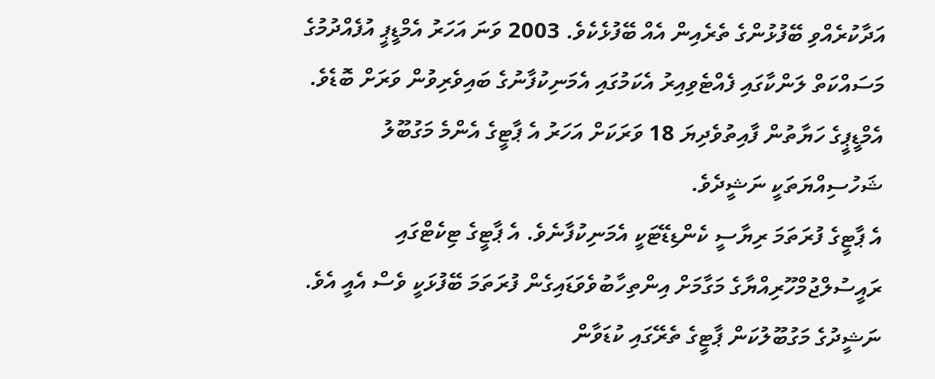އަދާކުރެއްވި ބޭފުޅުންގެ ތެރެއިން އެއް ބޭފުޅެކެވެ. 2003 ވަނަ އަހަރު އެމްޑީޕީ އުފެއްދުމުގެ މަސައްކަތް ލަންކާގައި ފެއްޓެވިއިރު އެކަމުގައި އެމަނިކުފާނުގެ ބައިވެރިވުން ވަރަށް ބޮޑެވެ. އެމްޑީޕީގެ ހަޔާތުން ފާއިތުވެދިޔަ 18 ވަރަކަށް އަހަރު އެ ޕާޓީގެ އެންމެ މަގުބޫލު ޝަހުސިއްޔަތަކީ ނަޝީދެވެ.
އެ ޕާޓީގެ ފުރަތަމަ ރިޔާސީ ކެންޑިޑޭޓަކީ އެމަނިކުފާނެވެ. އެ ޕާޓީގެ ޓިކެޓްގައި ރައީސުލްޖުމްހޫރިއްޔާގެ މަގާމަށް އިންތިހާބުވެވަޑައިގެން ފުރަތަމަ ބޭފުޅަކީ ވެސް އެއީ އެވެ.
ނަޝީދުގެ މަގުބޫލުކަން ޕާޓީގެ ތެރޭގައި ކުޑަވާން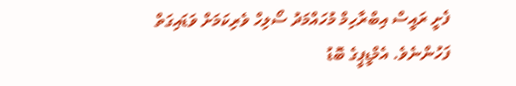ފެށީ ރައީސް އިބްރާހިމް މުހައްމަދު ސޯލިހް ވެރިކަމަށް ވަޑައިގަތް ފަހުންނެވެ. އެމްޑީޕީގެ ބޮޑު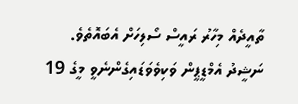ތާއީދެއް މިހާރު ރައީސް ސޯލިހަށް އެބައޮތެވެ.
ނަޝީދު އެމްޑީޕީން ވަކިވެވަޑައިގެންނެވީ މީގެ 19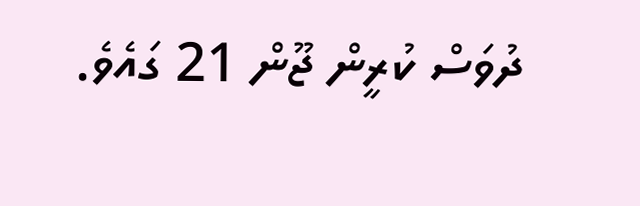ދުވަސް ކުރީން ޖޫން 21 ގައެވެ.